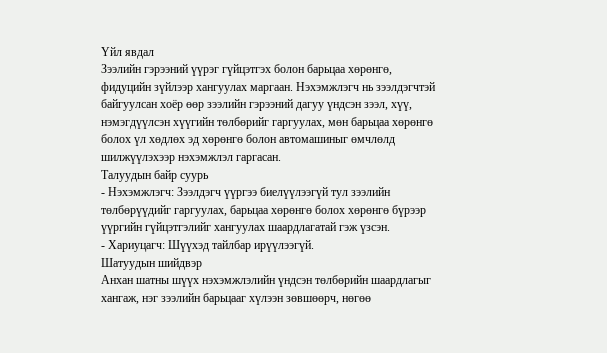Үйл явдал
Зээлийн гэрээний үүрэг гүйцэтгэх болон барьцаа хөрөнгө, фидуцийн зүйлээр хангуулах маргаан. Нэхэмжлэгч нь зээлдэгчтэй байгуулсан хоёр өөр зээлийн гэрээний дагуу үндсэн зээл, хүү, нэмэгдүүлсэн хүүгийн төлбөрийг гаргуулах, мөн барьцаа хөрөнгө болох үл хөдлөх эд хөрөнгө болон автомашиныг өмчлөлд шилжүүлэхээр нэхэмжлэл гаргасан.
Талуудын байр суурь
- Нэхэмжлэгч: Зээлдэгч үүргээ биелүүлээгүй тул зээлийн төлбөрүүдийг гаргуулах, барьцаа хөрөнгө болох хөрөнгө бүрээр үүргийн гүйцэтгэлийг хангуулах шаардлагатай гэж үзсэн.
- Хариуцагч: Шүүхэд тайлбар ирүүлээгүй.
Шатуудын шийдвэр
Анхан шатны шүүх нэхэмжлэлийн үндсэн төлбөрийн шаардлагыг хангаж, нэг зээлийн барьцааг хүлээн зөвшөөрч, нөгөө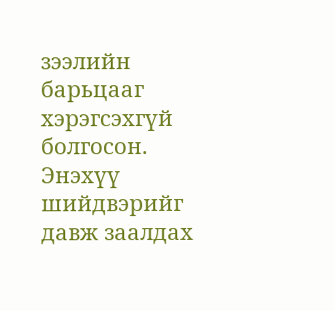зээлийн барьцааг хэрэгсэхгүй болгосон. Энэхүү шийдвэрийг давж заалдах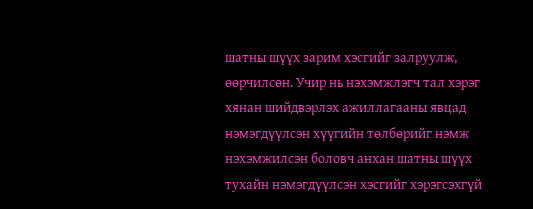шатны шүүх зарим хэсгийг залруулж, өөрчилсөн. Учир нь нэхэмжлэгч тал хэрэг хянан шийдвэрлэх ажиллагааны явцад нэмэгдүүлсэн хүүгийн төлбөрийг нэмж нэхэмжилсэн боловч анхан шатны шүүх тухайн нэмэгдүүлсэн хэсгийг хэрэгсэхгүй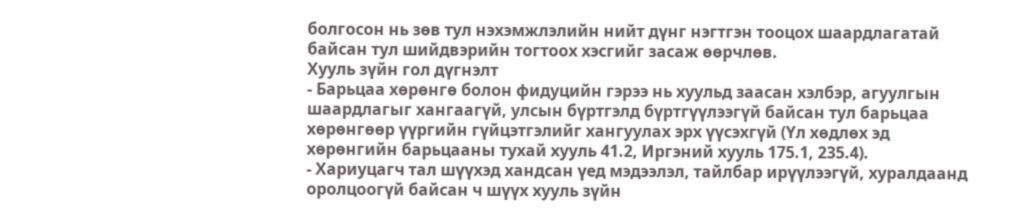болгосон нь зөв тул нэхэмжлэлийн нийт дүнг нэгтгэн тооцох шаардлагатай байсан тул шийдвэрийн тогтоох хэсгийг засаж өөрчлөв.
Хууль зүйн гол дүгнэлт
- Барьцаа хөрөнгө болон фидуцийн гэрээ нь хуульд заасан хэлбэр, агуулгын шаардлагыг хангаагүй, улсын бүртгэлд бүртгүүлээгүй байсан тул барьцаа хөрөнгөөр үүргийн гүйцэтгэлийг хангуулах эрх үүсэхгүй (Үл хөдлөх эд хөрөнгийн барьцааны тухай хууль 41.2, Иргэний хууль 175.1, 235.4).
- Хариуцагч тал шүүхэд хандсан үед мэдээлэл, тайлбар ирүүлээгүй, хуралдаанд оролцоогүй байсан ч шүүх хууль зүйн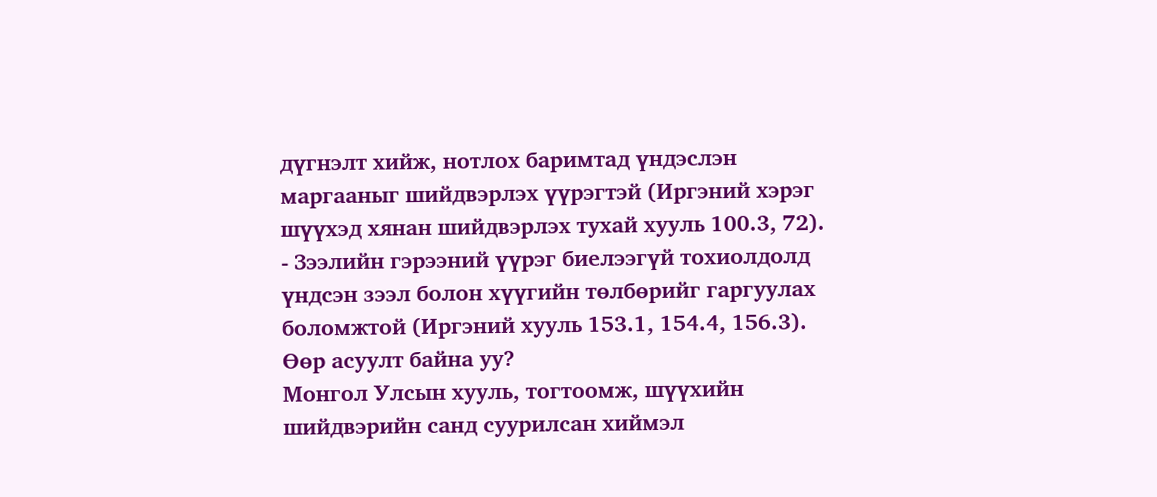дүгнэлт хийж, нотлох баримтад үндэслэн маргааныг шийдвэрлэх үүрэгтэй (Иргэний хэрэг шүүхэд хянан шийдвэрлэх тухай хууль 100.3, 72).
- Зээлийн гэрээний үүрэг биелээгүй тохиолдолд үндсэн зээл болон хүүгийн төлбөрийг гаргуулах боломжтой (Иргэний хууль 153.1, 154.4, 156.3).
Өөр асуулт байна уу?
Монгол Улсын хууль, тогтоомж, шүүхийн шийдвэрийн санд суурилсан хиймэл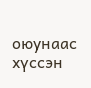оюунаас хүссэн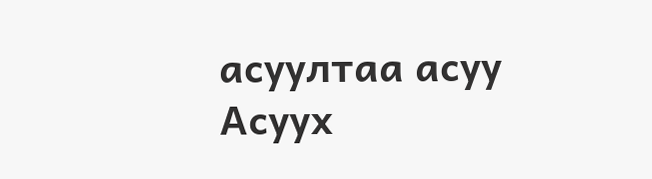асуултаа асуу
Асуух